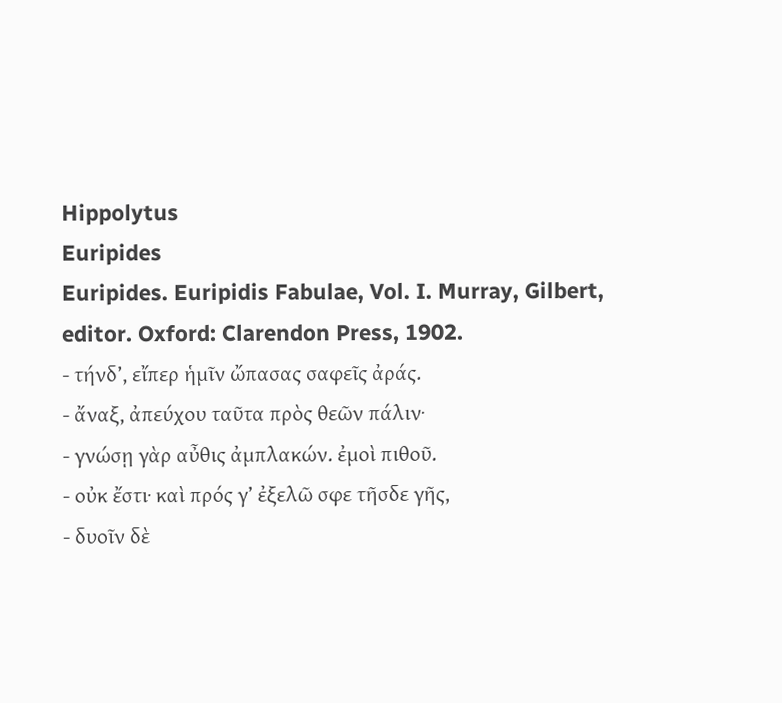Hippolytus
Euripides
Euripides. Euripidis Fabulae, Vol. I. Murray, Gilbert, editor. Oxford: Clarendon Press, 1902.
- τήνδ’, εἴπερ ἡμῖν ὤπασας σαφεῖς ἀράς.
- ἄναξ, ἀπεύχου ταῦτα πρὸς θεῶν πάλιν·
- γνώσῃ γὰρ αὖθις ἀμπλακών. ἐμοὶ πιθοῦ.
- οὐκ ἔστι· καὶ πρός γ’ ἐξελῶ σφε τῆσδε γῆς,
- δυοῖν δὲ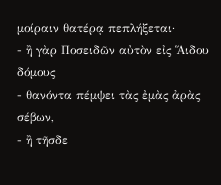μοίραιν θατέρᾳ πεπλήξεται·
- ἢ γὰρ Ποσειδῶν αὐτὸν εἰς Ἅιδου δόμους
- θανόντα πέμψει τὰς ἐμὰς ἀρὰς σέβων,
- ἢ τῆσδε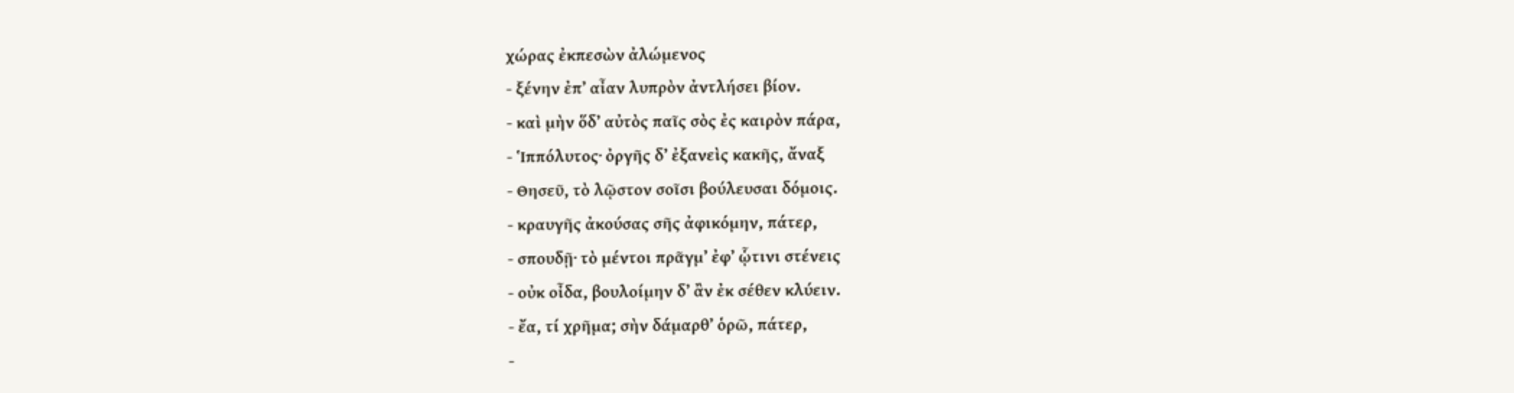χώρας ἐκπεσὼν ἀλώμενος
- ξένην ἐπ’ αἶαν λυπρὸν ἀντλήσει βίον.
- καὶ μὴν ὅδ’ αὐτὸς παῖς σὸς ἐς καιρὸν πάρα,
- Ἱππόλυτος· ὀργῆς δ’ ἐξανεὶς κακῆς, ἄναξ
- Θησεῦ, τὸ λῷστον σοῖσι βούλευσαι δόμοις.
- κραυγῆς ἀκούσας σῆς ἀφικόμην, πάτερ,
- σπουδῇ· τὸ μέντοι πρᾶγμ’ ἐφ’ ᾧτινι στένεις
- οὐκ οἶδα, βουλοίμην δ’ ἂν ἐκ σέθεν κλύειν.
- ἔα, τί χρῆμα; σὴν δάμαρθ’ ὁρῶ, πάτερ,
-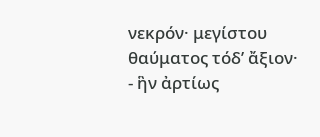νεκρόν· μεγίστου θαύματος τόδ’ ἄξιον·
- ἣν ἀρτίως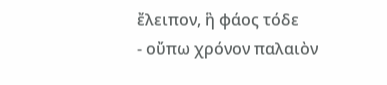ἔλειπον, ἣ φάος τόδε
- οὔπω χρόνον παλαιὸν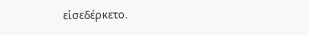εἰσεδέρκετο.